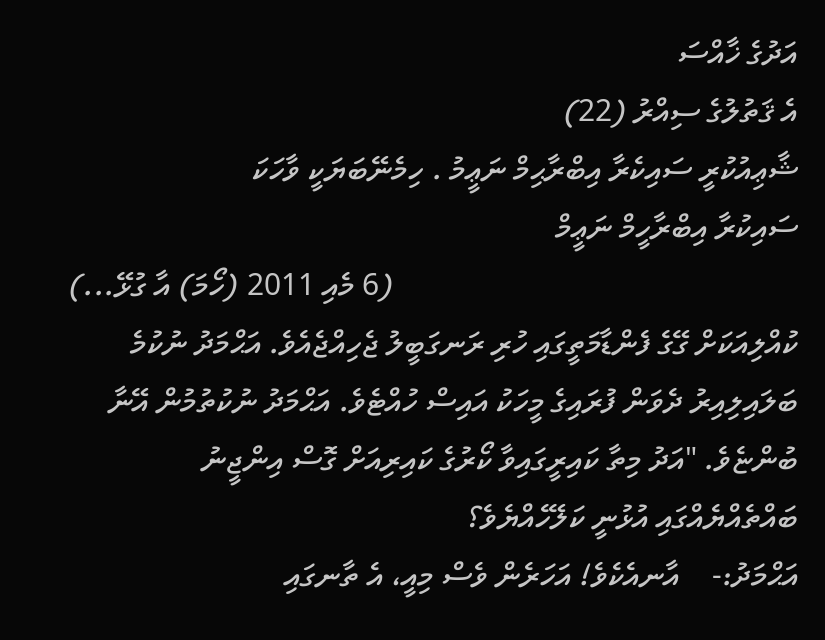އަދުގެ ޚާއްސަ
އެ ޤަތުލުގެ ސިއްރު (22)
ޝާޢިއުކުރީ ސައިކެރާ އިބްރާޙިމް ނަޢީމު . ހިމެނޭބަޔަކީ ވާހަކަ
ސައިކުރާ އިބްރާހީމް ނަޢީމް
                                                    (6 މެއި 2011 (ހޯމަ) އާ ގުޅޭ...)
ކުއްލިއަކަށް ގޭގެ ފެންޑާމަތީގައި ހުރި ރަނގަބީލު ޖެހިއްޖެއެވެ. އަޙްމަދު ނުކުމެ ބަލައިލިއިރު ދެވަން ފުރައިގެ މީހަކު އައިސް ހުއްޓެވެ. އަޙްމަދު ނުކުތުމުން އޭނާ ބުންޏެވެ. "އަދު މިތާ ކައިރީގައިވާ ކޯރުގެ ކައިރިއަށް ގޮސް އިންޖީނު ބައްތެއްޔެއްގައި އުޅުނީ ކަލޭހެއްޔެވެ؟
އަޙްމަދު:-    އާނއެކެވެ! އަހަރެން ވެސް މިއީ، އެ ތާނގައި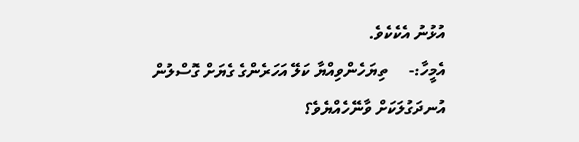އުޅުނު އެކެކެވެ.
އެމީހާ:-     ތިޔަހެންވިއްޔާ ކަލޭ އަހަރެންގެ ގެޔަށް ގޮސްލުން  އުނދަގުލަކަށް ވާނޭހެއްޔެވެ؟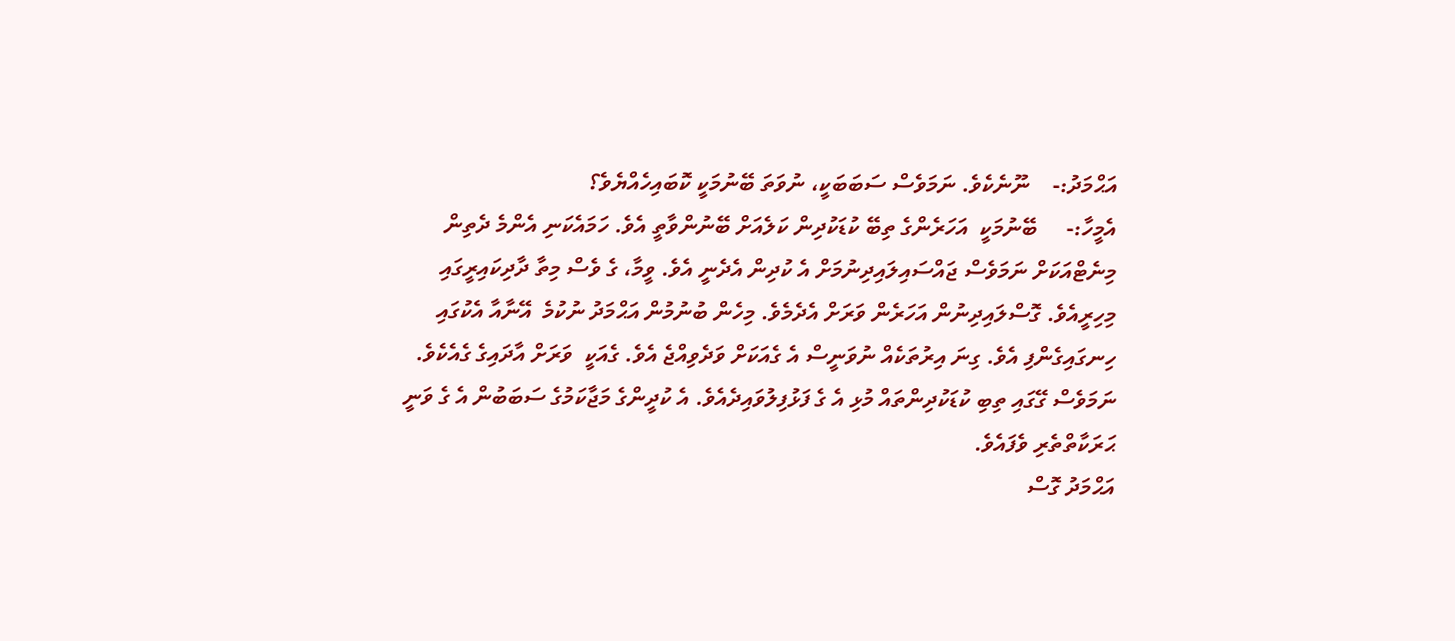އަޙްމަދު:-    ނޫނެކެވެ. ނަމަވެސް ސަބަބަކީ، ނުވަތަ ބޭނުމަކީ ކޮބައިހެއްޔެވެ؟
އެމީހާ:-     ބޭނުމަކީ  އަހަރެންގެ ތިބޭ ކުޑަކުދިން ކަލެއަށް ބޭނުންވާތީ އެވެ. ހަމައެކަނި އެންމެ ދެތިން މިނެޓްއަކަށް ނަމަވެސް ޖައްސައިލައިދިނުމަށް އެ ކުދިން އެދެނީ އެވެ. ވީމާ، ގެ ވެސް މިތާ ދާދިކައިރީގައި މިހިރީއެވެ. ގޮސްލައިދިނުން އަހަރެން ވަރަށް އެދެމެވެ. މިހެން ބުނުމުން އަޙްމަދު ނުކުމެ  އޭނާއާ އެކުގައި ހިނގައިގެންފި އެވެ. ގިނަ އިރުތަކެއް ނުވަނީސް އެ ގެއަކަށް ވަދެވިއްޖެ އެވެ. ގެއަކީ  ވަރަށް އާދައިގެ ގެއެކެވެ. ނަމަވެސް ގޭގައި ތިބި ކުޑަކުދިންތައް މުޅި އެ ގެ ފަޅުފިލުވައިދެއެވެ. އެ ކުދީންގެ މަޖާކަމުގެ ސަބަބުން އެ ގެ ވަނީ ޙަރަކާތްތެރި ވެފައެވެ.
އަޙްމަދު ގޮސް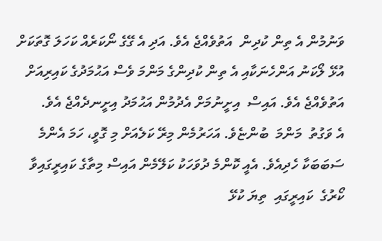ވަނުމުން އެ ތިން ކުދިން  އަތުވެއްޖެ އެވެ. އަދި އެ ގޭގެ ނޯކަރެއް ކަހަލަ ގޮތަކަށް އުޅޭ ލޯކަނު އަންހެނަކާއި އެ ތިން ކުދިންގެ މަންމަ ވެސް އަޙުމަދުގެ ކައިރިއަށް އަތުވެއްޖެ އެވެ. އައިސް  އިށީނުމަށް އެދުމުން އަޙުމަދު އިށީނދެއްޖެ އެވެ.
އެ ވަގުތު  މަންމަ  ބުންޏެވެ. އަހަރުމެން މިރޭ ކަލެއަށް މި ގޮވީ، ހަމަ އެންމެ ސަބަބަކާ ހެދިއެވެ. އެއީ ކޮންމެ ދުވަހަކު ކަލޭމެން އައިސް މިތާގެ ކައިރީގައިވާ ކޯރުގެ  ކައިރީގައި  ތިޔަ ކުޅޭ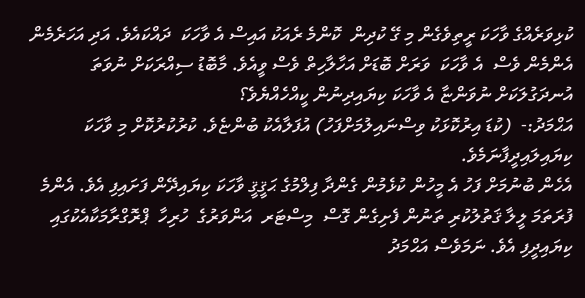ކުޅިވަރެއްގެ ވާހަކަ ރީތިވެގެން މި ގޭ ކުދިން  ކޮންމެ ރެއަކު އައިސް އެ ވާހަކަ  ދައްކައެވެ. އަދި އަހަރެމެން  އެންމެން ވެސް  އެ ވާހަކަ  ވަރަށް ބޮޑަށް އަހާލާހިތް ވެސް ވީއެވެ. މާބޮޑު ސިއްރަކަށް ނުވަތަ އުނދަގުލަކަށް ނުވަންޏާ އެ ވާހަކަ ކިޔައިދިނުން ކީއްހެއްޔެވެ؟
އަޙްމަދު:-  (ކުޑަ އިރުކޮޅަކު ވިސްނައިލުމަށްފަހު) އުފަލާއެކު ބުންޏެވެ. ކުރުކުރުކޮށް މި ވާހަކަ ކިޔައިލައިދީފާނަމެވެ.
އެހެން ބުނުމަށް ފަހު އެ މީހުން ކުޅެމުން ގެންދާ ފިލްމުގެ ޙަޤީޤީ ވާހަކަ ކިޔައިދޭން ފަށައިފި އެވެ. އެންމެ ފުރަތަމަ ލީލާ ޤަތުލުކުރި ތަނުން ފެށިގެން ގޮސް  މިސްޓަރ  އަންވަރުގެ  ހުރިހާ  ޕްރޮގްރާމަކާއެކުގައި ކިޔައިދީފި އެވެ. ނަމަވެސް އަޙްމަދު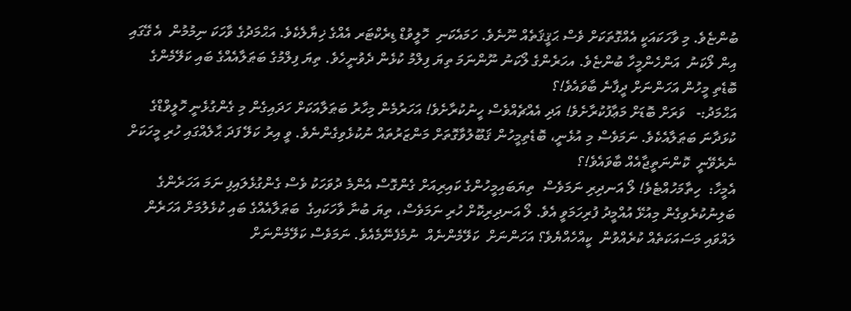ބުންޏެވެ. މި ވާހަކައަކީ އެއްގޮތަކަށް ވެސް ޙަޤީޤަތެއް ނޫނެވެ. ހަމައެކަނި  ހޮލީވުޑް ޑިރެކްޓަރ އެއްގެ ޚިޔާލެކެވެ. އަޙްމަދުގެ ވާހަކަ ނިމުމުން  އެ ގޭގައި އިން ލޯކަނު  އަންހެންމީހާ ބުންޏެވެ. އހަރެންގެ ލޯކަނު ނޫންނަމަ ތިޔަ ފިލްމު ކުޅެން ދެވުނީހެވެ. ތިޔަ ފިލްމުގެ ބަޠަލާއެއްގެ ބައި ކަލޭމެންގެ ބޮޑެތި މީހުން އަހަންނަށް ދީފާނެ ބާވައެވެ!؟
އަޙްމަދު:-   ވަރަށް ބޮޑަށް މަޢާފުކުރާށެވެ! އަދި އެއްޗެއްވެސް ހީނުކުރާށެވެ! އަހަރުމެން މިހާރު ބަޠަލާއަކަށް ހަދައިގެން މި ގެންގުޅެނީ ހޮލީވްޑްގެ ކުޅަދާނަ ބަޠަލާއެކެވެ. ނަމަވެސް މި އުޅެނީ، ބޮޑެތިމީހުން ޤަބޫލުވާގޮތަށް މަންޒަރުތައް ނުކުޅެވިގެންނެވެ. ވީ އިރު ކަލޭ ފަދަ ޙާލެއްގައި ހުރި މީހަކަށް ނެރެވޭނީ  ކޮންނަތީޖާއެއް ބާވައެވެ!؟
އެމީހާ:  ހިތާމަހުއްޓެވެ! ލޯ އަނދިރި ނަމަވެސް  ތިޔަބައިމީހުންގެ ކައިރިއަށް ގެންގޮސް އެންމެ ދުވަހަކު ވެސް ގެންގުޅެލައިފި ނަމަ އަހަރެންގެ  ބަލިނުކުރެވިގެން މިއުޅޭ އުއްމީދު ފުރިހަމަވީ އެވެ. ލޯ އަނދިރިކޮށް ހުރި ނަމަވެސް، ތިޔަ ބުނާ ވާހަކައިގެ  ބަޠަލާއެއްގެ ބައި ކުޅެލުމަށް އަހަރެން ލައްވައި މަސައަކަތެއް ކުރެއްވުން  ކީއްހެއްޔެވެ؟ އަހަންނަށް  ކަލޭމެންނެއް  ނުމެފެނޭމެއެވެ. ނަމަވެސް ކަލޭމެންނަށް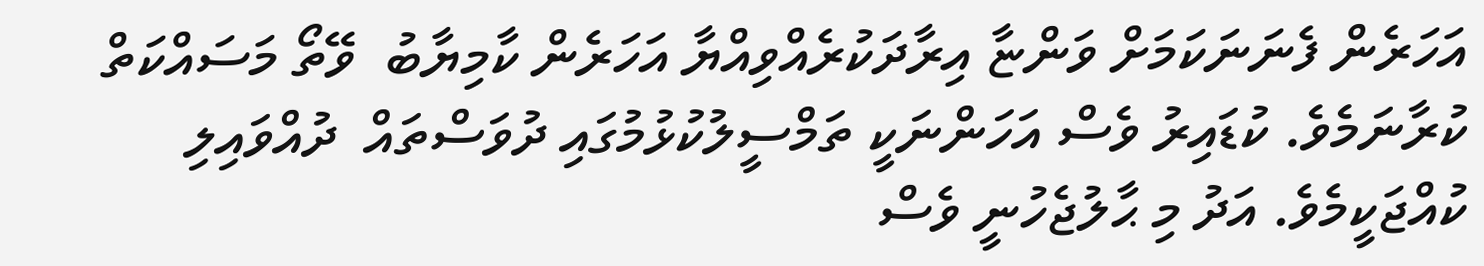އަހަރެން ފެނަނަކަމަށް ވަންޏާ އިރާދަކުރެއްވިއްޔާ އަހަރެން ކާމިޔާބު  ވޭތޯ މަސައްކަތް  ކުރާނަމެވެ. ކުޑައިރު ވެސް އަހަންނަކީ ތަމްސީލުކުޅުމުގައި ދުވަސްތައް  ދުއްވައިލި ކުއްޖަކީމެވެ. އަދު މި ޙާލުޖެހުނީ ވެސް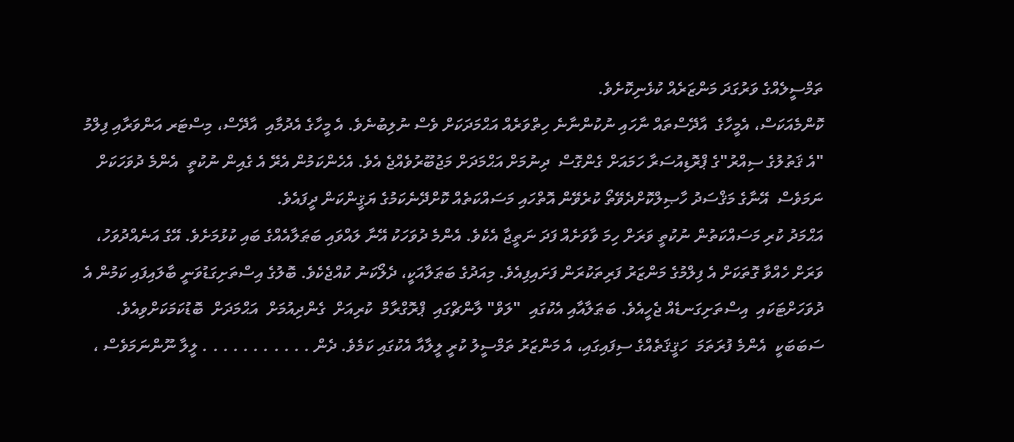ތަމްސީލެއްގެ ވަރުގަދަ މަންޒަރެއް ކުޅެނިކޮށެވެ.
ކޮންމެއަކަސް، އެމީހާގެ  އާދޭސްތައް ނާހައި ނުކުންނާނެ ހިތްވަރެއް އަޙްމަދަކަށް ވެސް ނުލިބުނެވެ. އެ މީހާގެ އެދުމާއި  އާދޭސް، މިސްޓަރ އަންވަރާއި ފިލްމު "އެ ޤަތުލުގެ ސިއްރު"ގެ ޕްރޮޑިއުސަރާ ހަމައަށް ގެންގޮސް  ދިނުމަށް އަޙްމަދަށް މަޖުބޫރުވެއްޖެ އެވެ. އެހެންކަމުން އެރޭ އެ ގެއިން ނުކުތީ  އެންމެ ދުވަހަކަށް  ނަމަވެސް  އޭނާގެ މަޤްސަދު ހާޞިލްކޮށްދެވޭތޯ ކުރެވޭން އޮތްހައި މަސައްކަތެއް ކޮށްދޭނެކަމުގެ ޔަޤީންކަން ދީފައެވެ.
އަޙްމަދު ކުރި މަސައްކަތުން ނުކުތީ ވަރަށް ހިމަ ވާވަށެއް ފަދަ ނަތީޖާ އެކެވެ. އެންމެ ދުވަހަކު އޭނާ ލައްވައި ބަޠަލާއެއްގެ ބައި ކުޅުމަށެވެ. އޭގެ އަނެއްދުވަހު، ވަރަށް ހެއްވާ ގޮތަކަށް އެ ފިލްމުގެ މަންޒަރު ފަރިތަކުރަން ފަށައިފިއެވެ. މިއަދުގެ ބަޠަލާއަކީ، ދެލޯކަނު ކުއްޖެކެވެ. ބޮލުގެ އިސްތަށިގަޑުވަނީ ބާލައިފައި ކަމުން އެ ދުވަހަށްޓަކައި  އިސްތަށިގަނޑެއް ޖެހީއެވެ. ބަޠަލާއާއި އެކުގައި  "ލަވް" ލާންޗްގައި  ޕްރޮގްރާމް  ކުރިއަށް  ގެންދިއުމަށް  އަޙްމަދަށް  ބޮޑުކަމަކަށްވިއެވެ. ސަބަބަކީ  އެންމެ ފުރަތަމަ  ހަޤީޤަތެއްގެ ސިފައިގައި، އެ މަންޒަރު ތަމްސީލު ކުރީ ލީލާއާ އެކުގައި ކަމެވެ. ދެން . . . . . . . . . . . ލީލާ ނޫންނަމަވެސް ،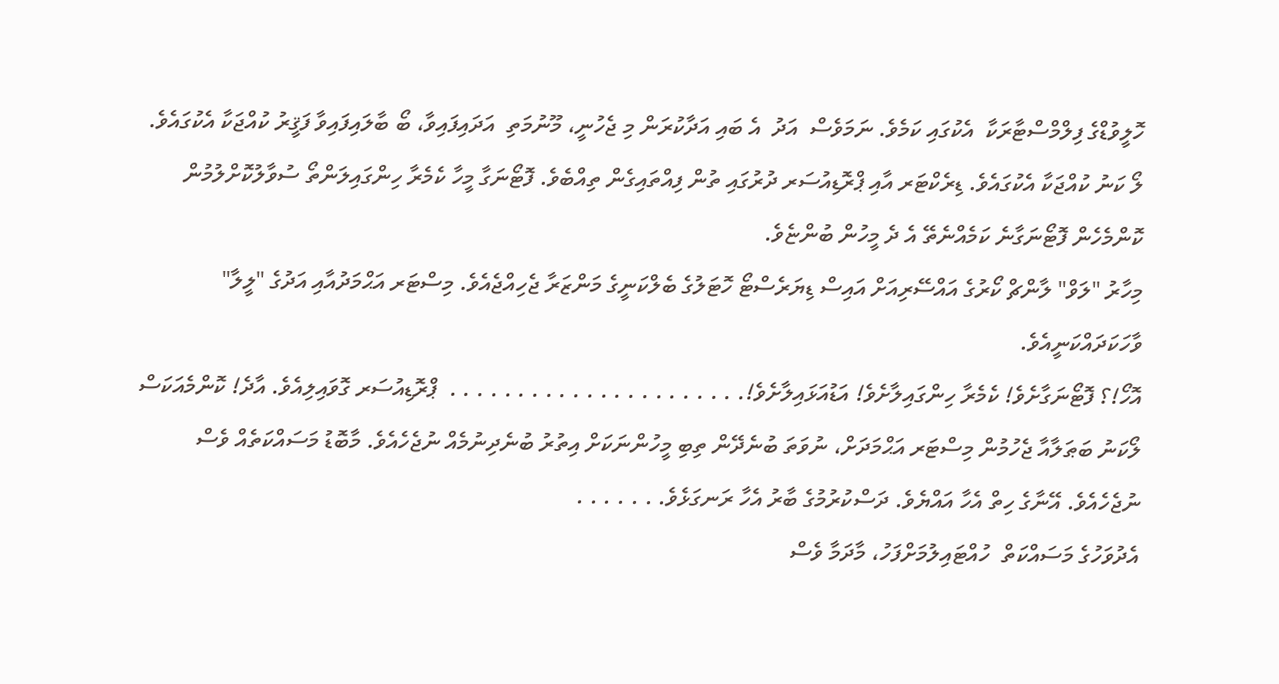ހޮލީވުޑްގެ ފިލްމްސްޓާރަކާ  އެކުގައި ކަމެވެ. ނަމަވެސް  އަދު  އެ ބައި އަދާކުރަން މި ޖެހުނީ، މޫނުމަތި  އަދައިފައިވާ، ބޯ ބާލައިފައިވާ ފަޤީރު ކުއްޖަކާ އެކުގައެވެ. ލޯ ކަނު ކުއްޖަކާ އެކުގައެވެ. ޑިރެކްޓަރ އާއި ޕްރޮޑިއުސަރ ދުރުގައި ތުން ފިއްތައިގެން ތިއްބެވެ. ފޮޓޯނަގާ މީހާ ކެމެރާ ހިންގައިލަންތޯ ސުވާލުކޮށްލުމުން ކޮންމެހެން ފޮޓޯނަގާނެ ކަމެއްނެތޭ އެ ދެ މީހުން ބުންޏެވެ.
މިހާރު "ލަވް" ލާންޗް ކޯރުގެ އައްސޭރިއަށް އައިސް ޑިޔަރެސްޓޯ ހޮޓަލުގެ ބެލްކަނީގެ މަންޒަރާ ޖެހިއްޖެއެވެ. މިސްޓަރ އަޙްމަދުއާއި އަދުގެ "ލީލާ" ވާހަކަދައްކަނީއެވެ.
އޮހޯ!؟ ފޮޓޯނަގާށެވެ! ކެމެރާ ހިންގައިލާށެވެ! އަޑުއަޅައިލާށެވެ!. . . . . . . . . . . . . . . . . . . . . .  ޕްރޮޑިއުސަރ ގޮވައިލިއެވެ. އާދެ! ކޮންމެއަކަސް  ލޯކަނު ބަޠަލާއާ ޖެހުމުން މިސްޓަރ އަޙްމަދަށް، ނުވަތަ ބުނެދޭން ތިބި މީހުންނަކަށް އިތުރު ބުނެދިނުމެއް ނުޖެހެއެވެ. މާބޮޑު މަސައްކަތެއް ވެސް  ނުޖެހެއެވެ. އޭނާގެ ހިތް އެހާ އައްޔެވެ. ދަސްކުރުމުގެ ބާރު އެހާ ރަނގަޅެވެ. . . . . . .
އެދުވަހުގެ މަސައްކަތް  ހުއްޓައިލުމަށްފަހު، މާދަމާ ވެސް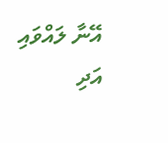އޭނާ ލައްވައި އަދި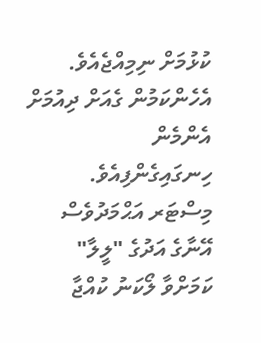ކުޅުމަށް ނިމިއްޖެއެވެ. އެހެންކަމުން ގެއަށް ދިއުމަށް އެންމެން ހިނގައިގެންފިއެވެ. މިސްޓަރ އަޙްމަދުވެސް އޭނާގެ އަދުގެ "ލީލާ" ކަމަށްވާ ލޯކަނު ކުއްޖާ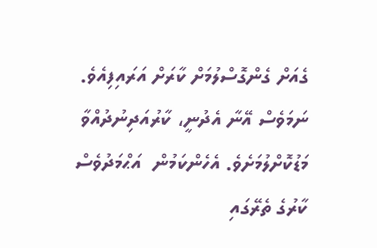ގެއަށް ގެންގޮސްލުމަށް ކާރަށް އަރައިފިއެވެ. ނަމަވެސް އޭނާ އެދުނީ، ކާރުއަދިނުދުއްވާ  މަޑުކޮށްލުމަށެވެ. އެހެންކަމުން  އަޙްމަދުވެސް  ކާރުގެ ތެރޭގައި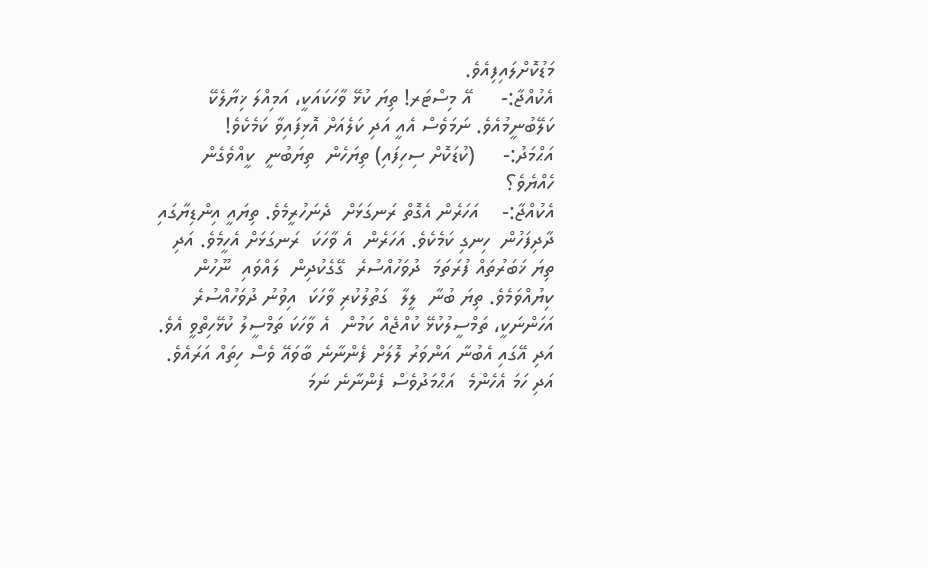މަޑުކޮށްލައިފިއެވެ.
އެކުއްޖާ:-     އޭ މިސްޓަރ! ތިޔަ ކުޅޭ ވާހަކައަކީ، އަމިއްލަ ޚިޔާލެކޭ ކަލޭބުނީމުއެވެ. ނަމަވެސް އެއީ އަދި ކަލެއަށް އޮޅިފައިވާ ކަމެކެވެ!
އަޙްމަދު:-     (ކުޑަކޮށް ސިހިފައި) ތިޔަހެން  ތިޔަބުނީ  ކީއްވެގެން ހެއްޔެވެ؟
އެކުއްޖާ:-    އަހަރެން އެގޮތް ރަނގަޅަށް  ދެނަހުރީމެވެ. ތިޔައީ އިންޑިޔާގައި  ދާދިފަހުން  ހިނގި ކަމެކެވެ. އަހަރެން  އެ ވާހަކަ  ރަނގަޅަށް އެހީމެވެ. އަދި ތިޔަ ޚަބަރުތައް ފުރަތަމަ  ދުވަހުއްސުރެ  ގޭގެކުދިން  ލައްވައި  ނޫހުން  ކިޔުއްވަމެވެ. ތިޔަ ބުނާ  ލީލާ  ގަތުލުކުރި ވާހަކަ  އިވުނު ދުވަހުއްސުރެ  އަހަންނަކީ، ތަމްސީލުކުޅޭ ކުއްޖެއް ކަމުން  އެ ވާހަކަ ތަމްސީލު ކުޅޭހިތްވީ އެވެ. އަދި އޭގައި އެބުނާ އަންވަރު ލޮލަށް ފެންނާނެ ބާވައޭ ވެސް ހިތައް އަރައެވެ. އަދި ހަމަ އެހެންމެ  އަޙްމަދުވެސް ފެންނާނެ ނަމަ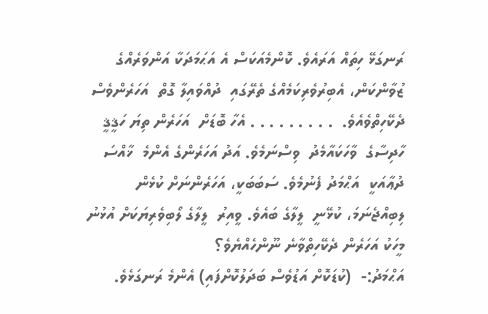ރަނގަޅޭ ހިތައް އަރައެވެ. ކޮންމެއަކަސް އެ އަޙަމަދަކާ އަންވަރެއްގެ ޒުވާންކަން، އެބިރުވެރިކަމެއްގެ ތެރޭގައި  ދުއްވައިލާ ގޮތް  އަހަރެންވެސް ދެކޭހިތްވެއެވެ.  . . . . . . . . . އެހާ ބޮޑަށް  އަހަރެން ތިޔަ ހަޤީޤީ ހާދިސާގެ  ވާހަކައާމެދު  ވިސްނަމެވެ. އަދު އަހަރެންގެ އެންމެ  ޚާއްސަ  ދުޢާއަކީ  އަޙްމަދު ފެނުމެވެ. ސަބަބަކީ، އަހަރެންނަށް ކުޅެން ލިބިއްޖެނަމަ، ކުޅޭނީ  ލީލާގެ ބައެވެ. ވީއިރު  ލީލާގެ ލޯބިވެރިޔަކަށް އުޅުނު މީހަކު އަހަރެން ދެކޭހިތްވާނެ ނޫންހެއްޔެވެ؟
އަޙްމަދު:-  (ކުޑަކޮށް އަޑުވެސް ބަދަލުކޮށްފައި) އެންމެ ރަނގަޅެވެ.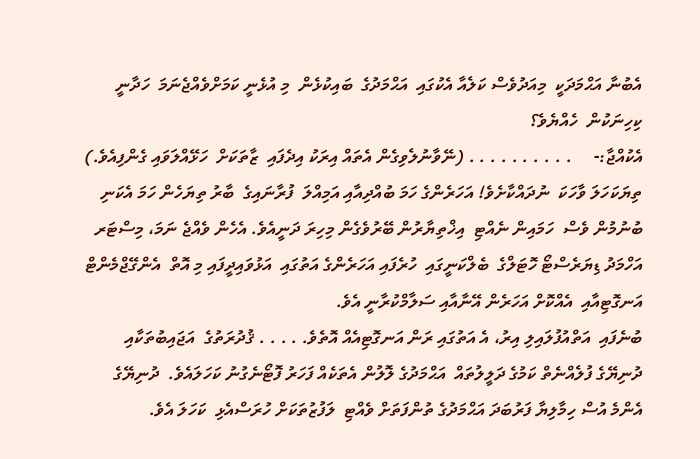އެބުނާ އަޙްމަދަކީ  މިއަދުވެސް ކަލެއާ އެކުގައި  އަޙްމަދުގެ  ބައިކުޅެން  މި އުޅެނީ ކަމަށްވެއްޖެނަމަ  ހަދާނީ  ކިހިނަކުން  ހެއްޔެވެ؟
އެކުއްޖާ:-     . . . . . . . . . . (ނޭވާނުލެވިގެން އެތައް އިރަކު އިދެފައި  ޒާތަކަށް  ހަޅޭއްލަވައި ގެންފިއެވެ.) ތިޔަކަހަލަ ވާހަކަ  ނުދައްކާށެވެ! އަހަރެންގެ ހަމަ ބުއްދިއާއި އަމިއްލަ  ފުރާނައިގެ  ބާރު ތިޔަހެން ހަމަ އެކަނި  ބުނުމުން ވެސް  ހަމައިން ނެއްޓި  އިޚްތިޔާރުން ބޭރުވެގެން މިހިރަ ދަނީއެވެ. އެހެން ވެއްޖެ ނަމަ، މިސްޓަރ އަހްމަދު ޑިޔަރެސްޓޯ ހޮޓަލްގެ  ބެލްކަނީގައި  ހުރެފައި އަހަރެންގެ އަތުގައި  އަޅުވައިދީފައި މި އޮތް  އެންގޭޖްމެންޓް  އަނގޮޓިއާއި  އެއްކޮށް އަހަރެން އޭނާއާއި ސަލާމްކުރާނީ އެވެ.
ބުނެފައި  އަތްއުފުލައިލި އިރު، އެ އަތުގައި ރަން އަނގޮޓިއެއް އޮތެވެ. . . . . ޤުދުރަތުގެ  އަޖައިބުތަކާއި ދުނިޔޭގެ ފުލެއްނެތް ކަމުގެ ދަލީލުތައް  އަޙްމަދުގެ ލޮލުން އެތަކެއް ފަހަރު ފޮޓޯނެގުނު ކަހަލައެވެ.  ދުނިޔޭގެ  އެންމެ އުސް ހިމާލިޔާ ފަރުބަދަ އަޙްމަދުގެ ތުންފަތަށް ވެއްޓި  ލަފުޒުތަކަށް ހުރަސްއެޅި  ކަހަލަ އެވެ.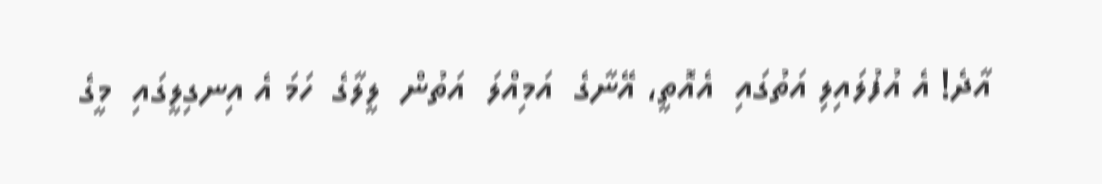އާދެ! އެ އުފުލައިލި އަތުގައި  އެއޮތީ، އޭނާގެ  އަމިއްލަ  އަތުން  ލީލާގެ  ހަމަ އެ އިނގިލީގައި  މީގެ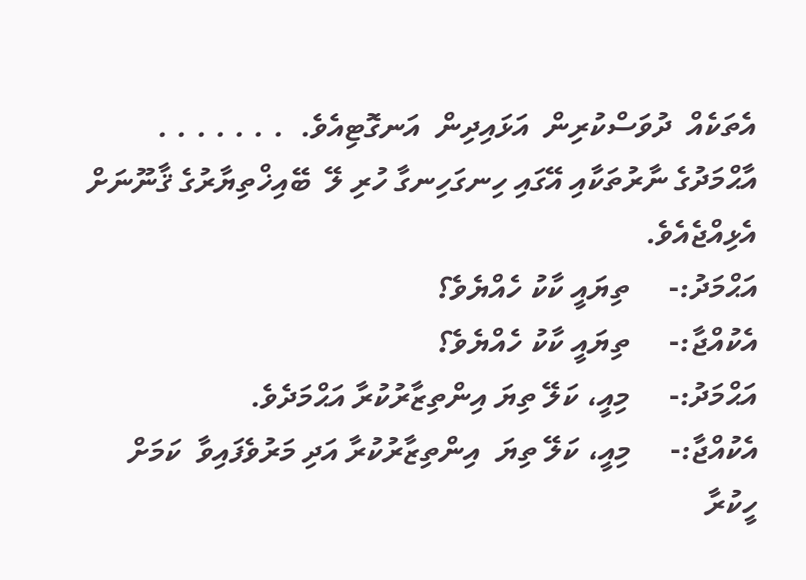އެތަކެއް  ދުވަސްކުރިން  އަޅައިދިން  އަނގޮޓިއެވެ.  . . . . . . .  އާޙްމަދުގެ ނާރުތަކާއި އޭގައި ހިނގަހިނގާ ހުރި ލޭ  ބޭއިޚްތިޔާރުގެ ޤާނޫނަށް އެޅިއްޖެއެވެ.
އަޙްމަދު:-     ތިޔައީ ކާކު ހެއްޔެވެ؟
އެކުއްޖާ:-     ތިޔައީ ކާކު ހެއްޔެވެ؟
އަޙްމަދު:-     މިއީ، ކަލޭ ތިޔަ އިންތިޒާރުކުރާ އަޙްމަދެވެ.
އެކުއްޖާ:-     މިއީ، ކަލޭ ތިޔަ  އިންތިޒާރުކުރާ އަދި މަރުވެފައިވާ  ކަމަށް ހީކުރާ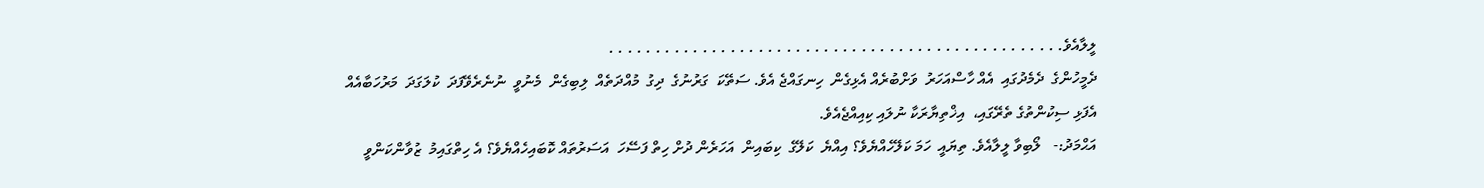ލީލާއެވެ. . . . . . . . . . . . . . . . . . . . . . . . . . . . . . . . . . . . . . . . . . . . . . . . .
ދެމީހުންގެ  ދެމެދުގައި  އެއް ހާސްއަހަރު  ވަށްބުރެއް އެޅިގެން  ހިނގައްޖެ އެވެ. ސަތޭކަ  ގަރުނުގެ  ދިގު  މުއްދަތެއް  ލިބިގެން  މެނުވީ  ނުނެރެވޭފަދަ  ކުލަގަދަ  މަރުހަބާއެއް އެފަޅި ސިކުންތުގެ ތެރޭގައި،  އިޚްތިޔާރަކާ ނުލައި ކިއިއްޖެއެވެ.
އަޙްމަދު:-   ލޯބިވާ ލީލާއެވެ. ތިޔައީ  ހަމަ ކަލޭހެއްޔެވެ؟ އިއްޔެ  ކަލޭގެ  ކިބައިން  އަހަރެން ދުށް ހިތް ފަސޭހަ  އަސަރުތައް ކޮބައިހެއްޔެވެ؟ އެ ހިތްގައިމު  ޒުވާންކަންވީ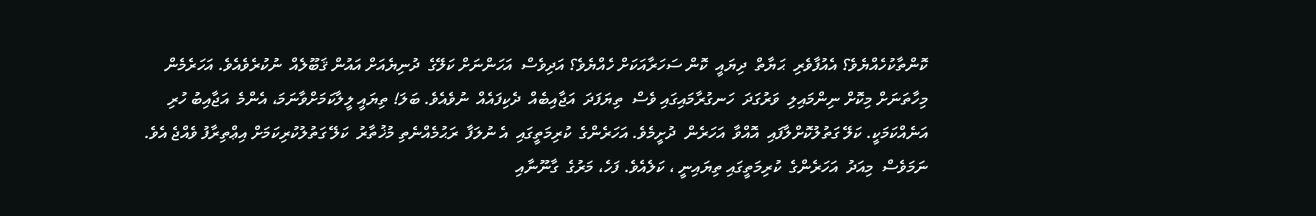ކޮންތާކުހެއްޔެވެ؟ އެއުފާވެރި  ޙަޔާތް  ދިޔައީ  ކޮން ސަހަރާއަކަށް ހެއްޔެވެ؟ އަދިވެސް  އަހަންނަށް ކަލޭގެ  ދުނިޔެއަށް އައުން ޤަބޫލެއް  ނުކުރެވެއެވެ. އަހަރެމެން  މިހާތަނަށް މިކޮށް ނިންމައިލި  ވަރުގަދަ  ހަނގުރާމައިގައި ވެސް  ތިޔަފަދަ  އަޖާއިބެއް  ދެކިފައެއް  ނުވެއެވެ. ބަލަ! ތިޔައީ ލީލާކަމަށްވާނަމަ، އެންމެ  އަޖާއިބު ހުރި  އަނެއްކަމަކީ. ކަލޭ ގަތުލުކޮށްލާފައި  އޮއްވާ  އަހަރެން  ދުށީމެވެ. އަހަރެންގެ  ކުރިމަތީގައި  އެ ނުލަފާ  ރަޙުމެއްނެތި މުޚުތާރު  ކަލޭ ގަތުލުކުރިކަމަށް އިޢްތިރާފު ވެއްޖެ އެވެ. ނަމަވެސް  މިއަދު  އަހަރެންގެ  ކުރިމަތީގައި ތިޔައިނީ ، ކަލެއެވެ. ފަހެ، މަރުގެ  ގާނޫނާއި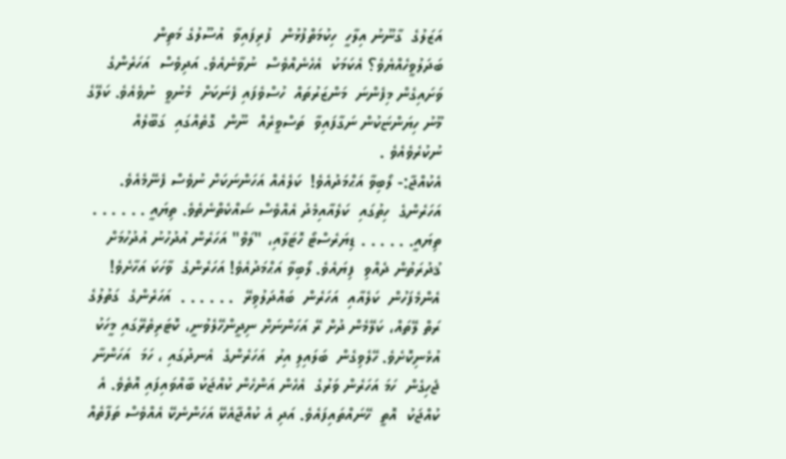އަޒަލުގެ  ގާނޫނު އިލާހީ  ހިކުމަތްފުޅުން  ފުރިފައިވާ  އުސޫލުގެ މަތިން ބަދަލުވީހެއްޔެވެ؟ އެކަމަކު  އެހެނެއްވެސް  ނުވާނެއެވެ. އަދިވެސް  އަހަރެންގެ ވަށައިގެން މިފެންނަ  މަންޒަރުތައް  ހުސްވެފައި ފެނަކަށް  މެނުވީ  ނުވެއެވެ. ކަލޭގެ  މޫނު ހިޔަންޏަކުން ނަގާފައިވާ  ތަސްވީރެއް  ނޫން  ގޮތެއްގައި  ގަބޫލެއް ނުކުރެވެއެވެ .
އެކުއްޖާ:- ލޯބިވާ އަޙްމަދުއެވެ!  ކަލެއެއް އަހަންނަކަށް ނުވެސް ފެނޭމެއެވެ. އަހަރެންގެ  ހިތުގައި  ކަލެއާއިމެދު އެއްވެސް ޝައްކެތްނެތެވެ. ތިޔައީ . . . . . .  ތިޔައީ. . . . . . ޑިޔަރެސްޓޯ ހޮޓަލާއި، "ލަވް" އަހަރެން އުދުހުނު އުދުހުމަށް ޤުދުރަތުން ދެއްވި  ފިޔައެވެ. ލޯބިވާ އަޙްމަދުއެވެ! އަހަރެންގެ  ވާހަކަ އަހާށެވެ! އެންމެފަހުން  ކަލެއާއި  އަހަރެން  ބައްދަލުވިރޭ  . . . . . .  އަހަރެންގެ  ގަތުލުގެ  ރަތް ލޭތައް، ކަލޭމެން ދުށް ރޭ އަހަންނަށް ނިދީންހޭލެވުނީ، ކޮޓަރިތެރޭގައި މީހަކު އުޅެނިކޮށެވެ. ހޭލެވިގެން  ބަލައިލި އިރު  އަހަރެންގެ  އެނދުގައި ، ހަމަ  އަހަންނާ ޖެހިގެން  ހަމަ އަހަރެން ވަރުގެ  އެހެން އަންހެން ކުއްޖަކު ބާއްވައިފައި އޮތެވެ. އެ ކުއްޖަކު  އޮތީ  ހޭނައްތައިފައެވެ. އަދި އެ ކުއްޖާއެކޭ އަހަންނެކޭ އެއްވެސް ތަފާތެއް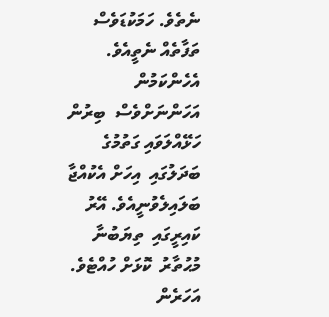ނެތެވެ. ހަމަކުޑަވެސް  ތަފާތެއް ނެތީއެވެ.  އެހެންކަމުން  އަހަންނަށްވެސް  ބިރުން  ހަޅޭއްލަވައި ގަތުމުގެ ބަދަލުގައި  އިހަށް އެކުއްޖާ ބަލައިލެވުނީއެވެ. އޭރު  ކައިރީގައި  ތިޔަބުނާ  މުޙުތާރު  ކޮޅަށް ހުއްޓެވެ. އަހަރެން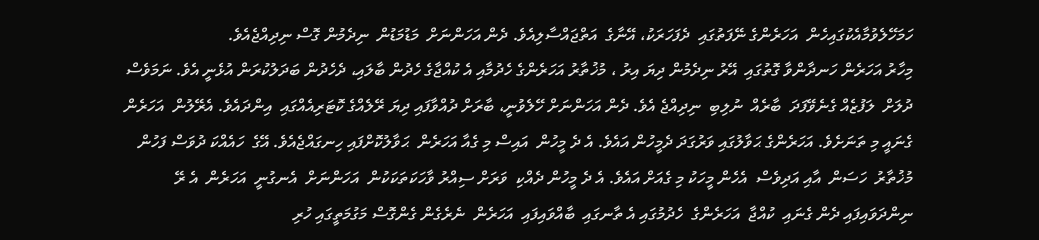ހަމަހޭލެވުމާއެކުގައިހެން  އަހަރެންގެ ނޭފަތުގައި  ދެފަހަރަކު، އޭނާގެ  އަތްޖައްސާލިއެވެ. ދެން އަހަންނަށް  މަޑުމަޑުން  ނިދެމުން ގޮސް ނިދިއްޖެއެވެ.
މިހާރު އަހަރެން ހަނދާންވާ ގޮތުގައި  އޭރު ނިދެމުން ދިޔަ އިރު ، މުޚުތާރު އަހަރެންގެ ހެދުމާއި އެ ކުއްޖާގެ ހެދުން ބާލައި، ދެހެދުން ބަދަލުކުރަން އުޅެނީ އެވެ. ނަމަވެސް  ދުލަށް  ލަފުޒެއް ގެނެވޭފަދަ  ބާރެއް  ނުލިބި  ނިދިއްޖެ އެވެ. ދެން އަހަންނަށް ހޭލެވުނީ، ބާރަށް ދުއްވާފައި ދިޔަ ރޭލެއްގެ ކޮޓަރިއެއްގައި  އިންދައެވެ. އެރޭލުން  އަހަރެން ގެނައީ މި ތަނަށެވެ. އަހަރެންގެ ޙަވާލުގައި ވަރުގަދަ ދެމީހުން އައެވެ. އެ ދެ މީހުން  އައިސް މި ގެއާ އަހަރެން  ޙަވާލުކޮށްފައި ހިނގައްޖެއެވެ. އޭގެ  ހައެއްކަ ދުވަސް ފަހުން މުޚުތާރު  ހަސަން  އާއި އަދިވެސް  އެހެން މީހަކު މި ގެއަށް އައެވެ. އެ ދެ މީހުން ދެއްކި  ވަރަށް ސިއްރު ވާހަކަތަކަކުން  އަހަންނަށް  އެނގުނީ  އަހަރެން  އެ ރޭ  ނިންދަވައިފައި ދެން ގެނައި  ކުއްޖާ  އަހަރެންގެ  ހެދުމުގައި އެ ތާނގައި  ބާއްވައިފައި  އަހަރެން  ނެރެގެން ގެންގޮސް މަގުމަތީގައި ހުރި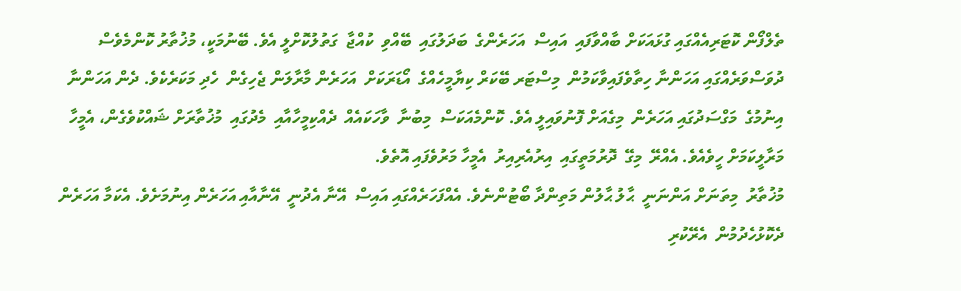ތެލްފޯން ކޮޓަރިއެއްގައި ގުޅައަކަށް ބާއްވާފައި  އައިސް  އަހަރެންގެ  ބަދަލުގައި  ބޭއްވި  ކުއްޖާ  ގަތުލުކޮށްލީ އެވެ. ބޭނުމަކީ، މުޚުތާރު ކޮންމެވެސް  ދުވަސްވަރެއްގައި އަހަންނާ ހިތާވެފައިވާކަމުން  މިސްޓަރ ބޭކަރް ކިޔާމީހެއްގެ  އޯޑަރަކަށް  އަހަރެން މާރާލަން ޖެހިގެން  ހެދި މަކަރެކެވެ. ދެން އަހަންނާ އިނުމުގެ  މަގްސަދުގައި އަހަރެން  މިގެއަށް ފޮނުވައިލީ އެވެ. ކޮންމެއަކަސް  މިބުނާ  ވާހަކައެއް  ދެއްކިމީހާއާއި  މެދުގައި  މުޚުތާރަށް ޝައްކުވެގެން، އެމީހާ  މަރާލީކަމަށް ހީވެއެވެ. އެއްރޭ  މިގޭ  ދޮރުމަތީގައި  އިރުއެރިއިރު  އެމީހާ މަރުވެފައި އޮތެވެ.
މުޚުތާރު  މިތަނަށް އަންނަނީ  ޙާލު ޙާލުން މަތިންދާ ބޯޓުންނެވެ. އެއްފަހަރެއްގައި އައިސް  އޭނާ އެދުނީ  އޭނާއާއި އަހަރެން އިނުމަށެވެ. އެކަމާ އަހަރެން  ދެކޮޅުހެދުމުން  އެރޭކުރި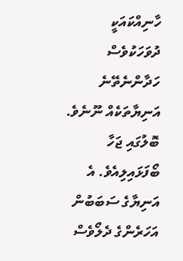ހާނިއްކައަކީ ދުވަހަކުވެސް  ހަދާންނެތޭނެ  އަނިޔާތަކެއް ނޫނެވެ. ބޮލުގައި ޖަހާ  ބޯފަޅައިލިއެވެ. އެ އަނިޔާގެ ސަބަބުން  އަހަރެންގެ ދެލޯވެސް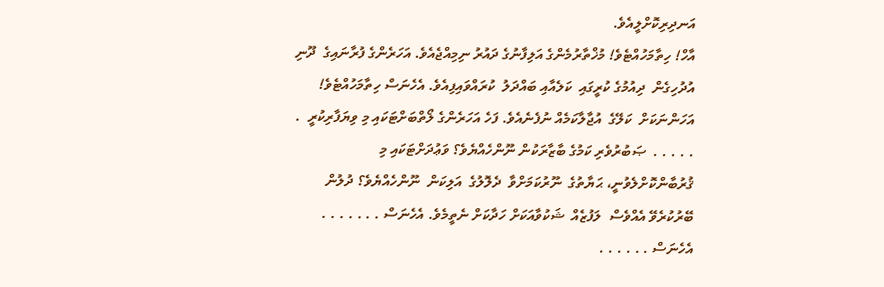އަނދިރިކޮށްލީއެވެ.
އާހް! ހިތާމަހުއްޓެވެ! މުޚްތާރުމެންގެ އަލިފާނުގެ ދައުރު ނިމިއްޖެއެވެ. އަހަރެންގެ ފުރާނައިގެ  ދޫނި  އުދުހިގެން  ދިއުމުގެ ކުރީގައި  ކަލެއާއި ބައްދަލު  ކުރައްވައިފިއެވެ. އެހެނަސް ހިތާމަހުއްޓެވެ! އަހަންނަކަށް  ކަލޭގެ  އުޖާލާކަމެއް ނުފެނެއެވެ. ފަހެ އަހަރެންގެ ލޯތްބަށްޓަކައި މި ވިޔަފާރިކުރީ  . . . . . .  ޞަބުރުވެރި ކަމުގެ ބާޒާރަކުން ނޫންހެއްޔެވެ؟ ވަޢުދަށްޓަކައި މި ޤުރުބާންކޮށްލެވުނީ، ޙަޔާތުގެ  ނޫރުކަމަށްވާ  ދެލޮލުގެ  އަލިކަން  ނޫންހެއްޔެވެ؟ ދުލުން ބޭރުކުރެވޭ އެއްވެސް  ލަފުޒެއް  ޝަކުވާއަކަށް ހަދާކަށް ނެތީމެވެ. އެހެނަސް . . . . . . . އެހެނަސް . . . . . .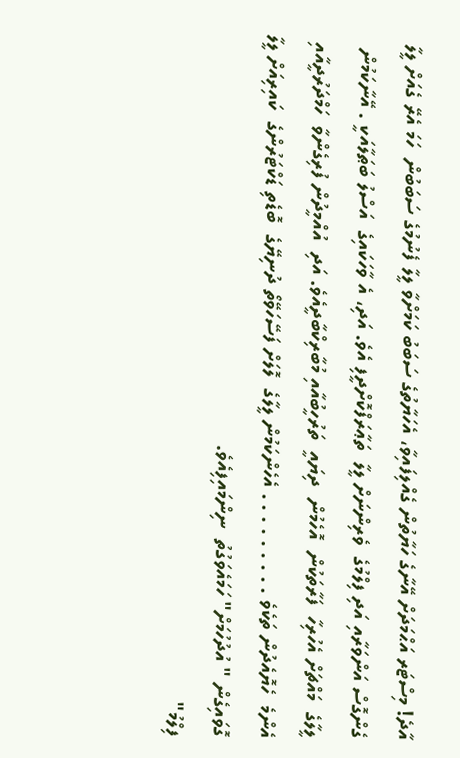އާދެ! މިސްޓަރ އަޙްމަދަށް އޭނާގެ ހަޔާތުން ގެއްލިފައިވާ، އެހަޔާތުގެ ސަބަބު ކަމަށްވާ ލީލާ ފެނުމުގެ ސަބަބުން  ހަމަ އެރޭ ގެއަށް ލީލާ ގެންގޮސް އަންވަރާއި އަދި ފިލްމުގެ  ވެރިންނަށް ލީލާ  ތަޢާރަފްކޮށްދީފި އެވެ. އަދި، އެ ވާހަކައިގެ  އަސްލު ބަޠަލާއަކީ . އޭނާކަމުން  ލީލާގެ  މައްޗަށް އެހުރިހާ  ފަރާތަކުން  އޮހެމުން  ދިޔައީ  ތަރުހީބުއާއި މުބާރިކްބާދީއެވެ. އަދި  އުއްމީދުން ފުރިގެންވާ  ހަމްދަރުދީއާއި އެންމެ  ހެޔޮއެދުން ތަކެވެ . . . . . . . . . އެހެންކަމުން ލީލާގެ  ލޮލަށް ފަސޭހަވޭތޯ ދުނިޔޭގެ  ބޮޑެތި ޑަކްޓަރުންގެ  ކައިރިއަށް ލީލާ ގޮވައިގެން " އުދުހުމަށް" ހަމައެވަގުތު  ނިންމައިފިއެވެ.
ފިލްމު"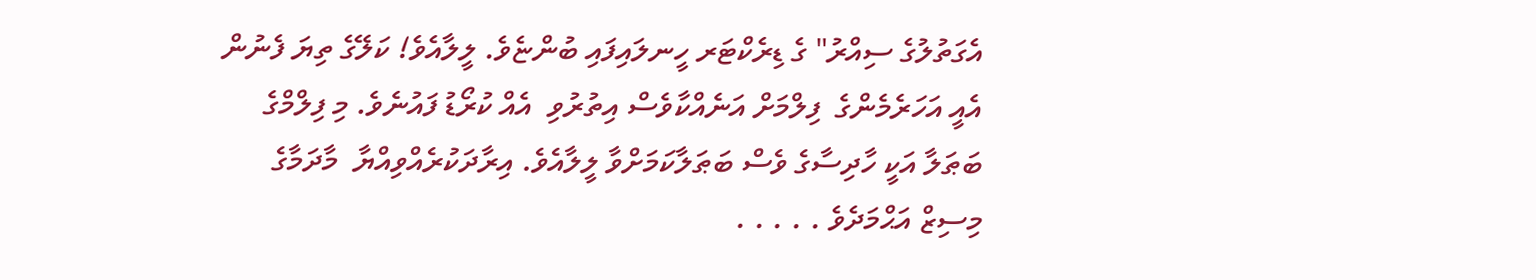އެގަތުލުގެ ސިއްރު" ގެ ޑިރެކްޓަރ ހީނލައިފައި ބުންޏެވެ. ލީލާއެވެ! ކަލޭގެ ތިޔަ ފެނުން އެއީ އަހަރެމެންގެ  ފިލްމަށް އަނެއްކާވެސް އިތުރުވި  އެއް ކުރޯޑު ފައުނެވެ. މި ފިލްމްގެ ބަޠަލާ އަކީ ހާދިސާގެ ވެސް ބަޠަލާކަމަށްވާ ލީލާއެވެ. އިރާދަކުރެއްވިއްޔާ  މާދަމާގެ މިސިޒް އަޙްމަދެވެ . . . . .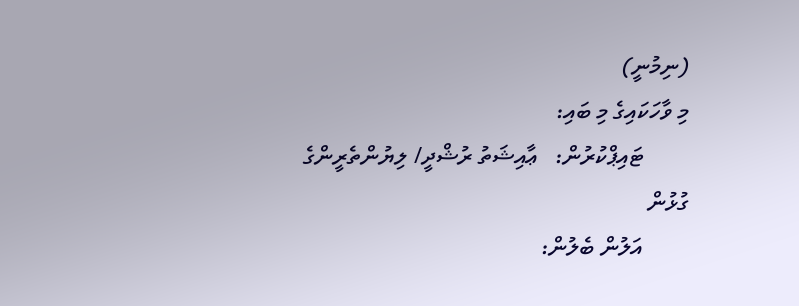(ނިމުނީ)
މި ވާހަކައިގެ މި ބައި:
        ޓައިޕްކުރުން:   ޢާއިޝަތު ރުޝްދީ/ ލިޔުންތެރީންގެ ގުޅުން
        އަލުން ބެލުން: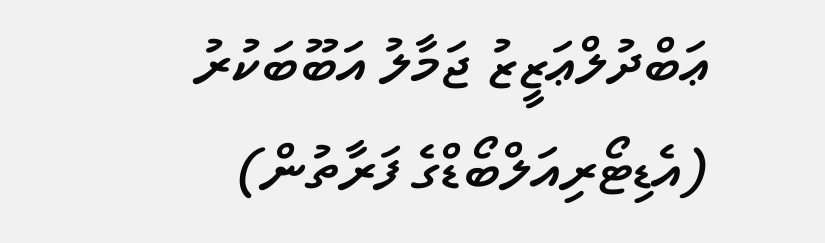ޢަބްދުލްޢަޒީޒު ޖަމާލު އަބޫބަކުރު (އެޑިޓޯރިއަލްބޯޑްގެ ފަރާތުން)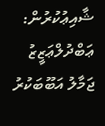ޝާއިޢުކުރުން:  ޢަބްދުލްޢަޒީޒު ޖަމާލު އަބޫބަކުރު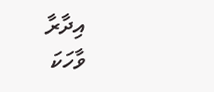އިދާރާ
ވާހަކަ